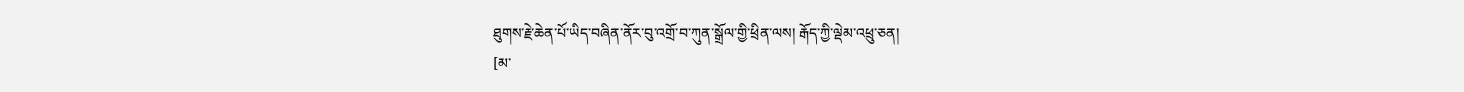ཐུགས་རྗེ་ཆེན་པོ་ཡིད་བཞིན་ནོར་བུ་འགྲོ་བ་ཀུན་སྒྲོལ་གྱི་ཕྲིན་ལས། རྒོད་ཀྱི་ལྡེམ་འཕྲུ་ཅན།
[མ་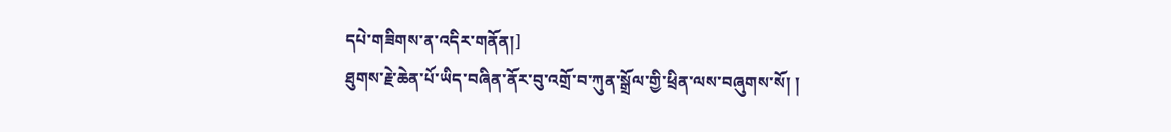དཔེ་གཟིགས་ན་འདིར་གནོན།]
ཐུགས་རྗེ་ཆེན་པོ་ཡིད་བཞིན་ནོར་བུ་འགྲོ་བ་ཀུན་སྒྲོལ་གྱི་ཕྲིན་ལས་བཞུགས་སོ། །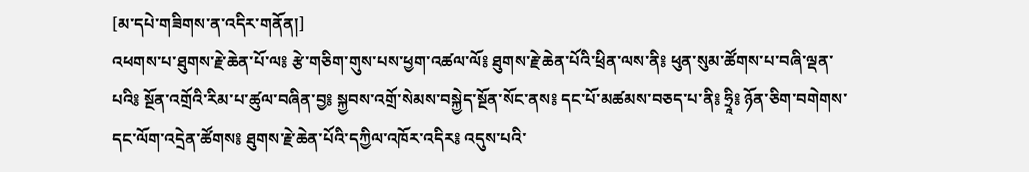[མ་དཔེ་གཟིགས་ན་འདིར་གནོན།]
འཕགས་པ་ཐུགས་རྗེ་ཆེན་པོ་ལ༔ རྩེ་གཅིག་གུས་པས་ཕྱག་འཚལ་ལོ༔ ཐུགས་རྗེ་ཆེན་པོའི་ཕྲིན་ལས་ནི༔ ཕུན་སུམ་ཚོགས་པ་བཞི་ལྡན་པའི༔ སྔོན་འགྲོའི་རིམ་པ་ཚུལ་བཞིན་བྱ༔ སྐྱབས་འགྲོ་སེམས་བསྐྱེད་སྔོན་སོང་ནས༔ དང་པོ་མཚམས་བཅད་པ་ནི༔ ཧྲཱི༔ ཉོན་ཅིག་བགེགས་དང་ལོག་འདྲེན་ཚོགས༔ ཐུགས་རྗེ་ཆེན་པོའི་དཀྱིལ་འཁོར་འདིར༔ འདུས་པའི་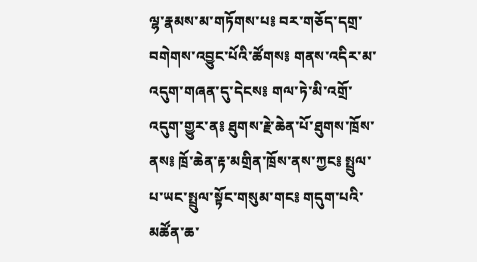ལྷ་རྣམས་མ་གཏོགས་པ༔ བར་གཅོད་དགྲ་བགེགས་འབྱུང་པོའི་ཚོགས༔ གནས་འདིར་མ་འདུག་གཞན་དུ་དེངས༔ གལ་ཏེ་མི་འགྲོ་འདུག་གྱུར་ན༔ ཐུགས་རྗེ་ཆེན་པོ་ཐུགས་ཁྲོས་ནས༔ ཁྲོ་ཆེན་རྟ་མགྲིན་ཁྲོས་ནས་ཀྱང༔ སྤྲུལ་པ་ཡང་སྤྲུལ་སྟོང་གསུམ་གང༔ གདུག་པའི་མཚོན་ཆ་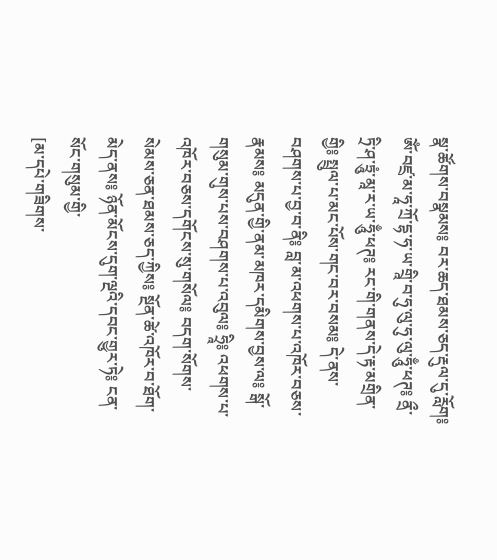སྣ་ཚོགས་བསྣམས༔ བར་ཆད་ཐམས་ཅད་རྡུལ་དུ་རློག༔ ཨོཾ་བཛྲ་མ་ཧཱ་ཀྲོ་དྷ་ཧ་ཡ་གྲཱི་བ་ཧུ་ལུ་ཧུ་ལུ་ཧཱུྃ་ཕཊ༔ ནྲྀ་ཏྲི་ཤ་ཏྲཱུཾ་མཱ་ར་ཡ་ཧཱུྃ་ཕཊ༔ རང་གི་གནས་དེ་རྟ་མགྲིན་གྱི༔ སྤྲུལ་པ་མང་པོས་གང་བར་བསམ༔ དེ་ནས་བཤགས་པ་བྱ་བ་ནི༔ བླ་མ་འཕགས་པ་འཁོར་བཅས་རྣམས༔ མདུན་གྱི་ནམ་མཁར་དམིགས་བྱས་ལ༔ སྒོ་གསུམ་གུས་པས་བཤགས་པ་འབུལ༔ ཧྲཱི༔ འཕགས་པ་འཁོར་བཅས་དགོངས་སུ་གསོལ༔ བདག་སོགས་སེམས་ཅན་ཐམས་ཅད་ཀྱིས༔ སྔོན་ཚེ་འཁོར་བ་ཐོག་མེད་ནས༔ ཉོན་མོངས་དུག་ལྔའི་དབང་གྱུར་ཏེ༔ ངན་སོང་གསུམ་གྱི་
[མ་དཔེ་གཟིགས་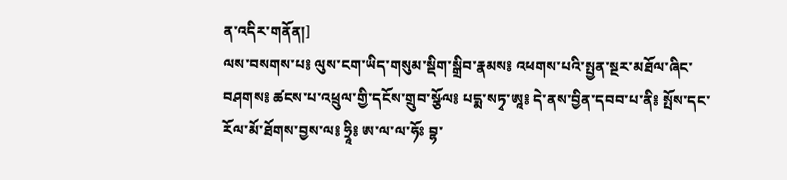ན་འདིར་གནོན།]
ལས་བསགས་པ༔ ལུས་ངག་ཡིད་གསུམ་སྡིག་སྒྲིབ་རྣམས༔ འཕགས་པའི་སྤྱན་སྔར་མཐོལ་ཞིང་བཤགས༔ ཚངས་པ་འཕྲུལ་གྱི་དངོས་གྲུབ་སྩོལ༔ པདྨ་སཏྭ་ཨཱ༔ དེ་ནས་བྱིན་དབབ་པ་ནི༔ སྤོས་དང་རོལ་མོ་ཐོགས་བྱས་ལ༔ ཧྲཱི༔ ཨ་ལ་ལ་ཧོཿ བྷ་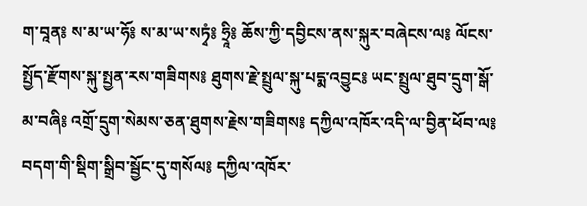ག་བཱན༔ ས་མ་ཡ་ཧོ༔ ས་མ་ཡ་སཏྭཾ༔ ཧྲཱི༔ ཆོས་ཀྱི་དབྱིངས་ནས་སྐུར་བཞེངས་ལ༔ ལོངས་སྤྱོད་རྫོགས་སྐུ་སྤྱན་རས་གཟིགས༔ ཐུགས་རྗེ་སྤྲུལ་སྐུ་པདྨ་འབྱུང༔ ཡང་སྤྲུལ་ཐུབ་དྲུག་སྒོ་མ་བཞི༔ འགྲོ་དྲུག་སེམས་ཅན་ཐུགས་རྗེས་གཟིགས༔ དཀྱིལ་འཁོར་འདི་ལ་བྱིན་ཕོབ་ལ༔ བདག་གི་སྡིག་སྒྲིབ་སྦྱོང་དུ་གསོལ༔ དཀྱིལ་འཁོར་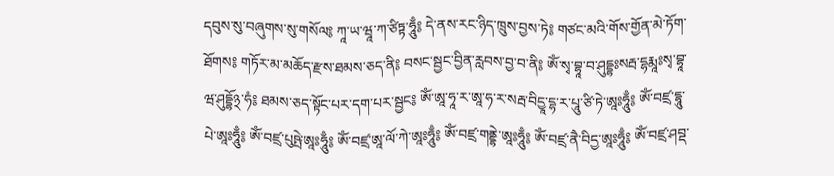དབུས་སུ་བཞུགས་སུ་གསོལ༔ ཀཱ་ཡ་ཝཱ་ཀ་ཙིཏྟ་ཧཱུྃ༔ དེ་ནས་རང་ཉིད་ཁྲུས་བྱས་ཏེ༔ གཙང་མའི་གོས་གྱོན་མེ་ཏོག་ཐོགས༔ གཏོར་མ་མཆོད་རྫས་ཐམས་ཅད་ནི༔ བསང་སྦྱང་བྱིན་རླབས་བྱ་བ་ནི༔ ཨོཾ་སྭ་བྷཱ་བ་ཤུདྡྷཿསརྦ་དྷརྨཱཿསྭ་བྷཱ་ཝ་ཤུདྡྷོ྅་ཧཾ༔ ཐམས་ཅད་སྟོང་པར་དག་པར་སྦྱང༔ ཨོཾ་ཨཱ་ཧཱ་ར་ཨཱ་ཧ་ར་སརྦ་བིདྱཱ་དྷ་ར་པཱུ་ཙི་ཏེ་ཨཱཿཧཱུྃ༔ ཨོཾ་བཛྲ་དྷཱུ་པེ་ཨཱཿཧཱུྃ༔ ཨོཾ་བཛྲ་པུཥྤེ་ཨཱཿཧཱུྃ༔ ཨོཾ་བཛྲ་ཨཱ་ལོ་ཀེ་ཨཱཿཧཱུྃ༔ ཨོཾ་བཛྲ་གནྡྷེ་ཨཱཿཧཱུྃ༔ ཨོཾ་བཛྲ་ནཻ་བིདྱ་ཨཱཿཧཱུྃ༔ ཨོཾ་བཛྲ་ཤབྡ་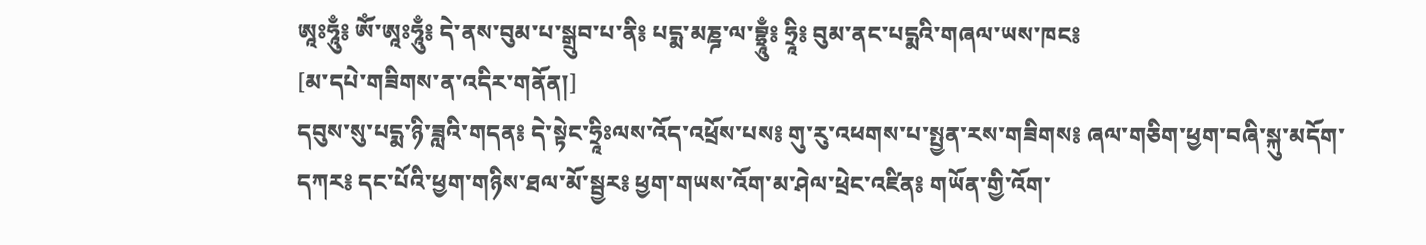ཨཱཿཧཱུྃ༔ ཨོཾ་ཨཱཿཧཱུྃ༔ དེ་ནས་བུམ་པ་སྒྲུབ་པ་ནི༔ པདྨ་མཎྜ་ལ་བྷྲཱུྃ༔ ཧྲཱི༔ བུམ་ནང་པདྨའི་གཞལ་ཡས་ཁང༔
[མ་དཔེ་གཟིགས་ན་འདིར་གནོན།]
དབུས་སུ་པདྨ་ཉི་ཟླའི་གདན༔ དེ་སྟེང་ཧྲཱིཿལས་འོད་འཕྲོས་པས༔ གུ་རུ་འཕགས་པ་སྤྱན་རས་གཟིགས༔ ཞལ་གཅིག་ཕྱག་བཞི་སྐུ་མདོག་དཀར༔ དང་པོའི་ཕྱག་གཉིས་ཐལ་མོ་སྦྱར༔ ཕྱག་གཡས་འོག་མ་ཤེལ་ཕྲེང་འཛིན༔ གཡོན་གྱི་འོག་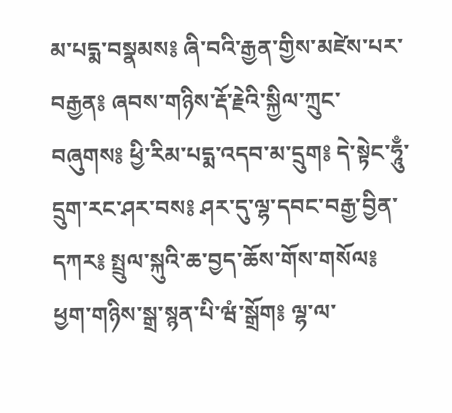མ་པདྨ་བསྣམས༔ ཞི་བའི་རྒྱན་གྱིས་མཛེས་པར་བརྒྱན༔ ཞབས་གཉིས་རྡོ་རྗེའི་སྐྱིལ་ཀྲུང་བཞུགས༔ ཕྱི་རིམ་པདྨ་འདབ་མ་དྲུག༔ དེ་སྟེང་ཧཱུྃ་དྲུག་རང་ཤར་བས༔ ཤར་དུ་ལྷ་དབང་བརྒྱ་བྱིན་དཀར༔ སྤྲུལ་སྐུའི་ཆ་བྱད་ཆོས་གོས་གསོལ༔ ཕྱག་གཉིས་སྒྲ་སྙན་པི་ཝཾ་སྒྲོག༔ ལྷ་ལ་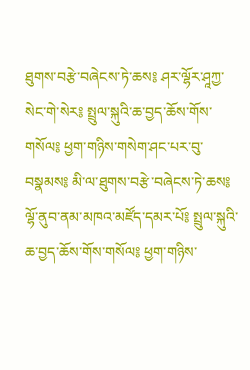ཐུགས་བརྩེ་བཞེངས་ཏེ་ཆས༔ ཤར་ལྷོར་ཤཱཀྱ་སེང་གེ་སེར༔ སྤྲུལ་སྐུའི་ཆ་བྱད་ཆོས་གོས་གསོལ༔ ཕྱག་གཉིས་གསེག་ཤང་པར་བུ་བསྣམས༔ མི་ལ་ཐུགས་བརྩེ་བཞེངས་ཏེ་ཆས༔ ལྷོ་ནུབ་ནམ་མཁའ་མཛོད་དམར་པོ༔ སྤྲུལ་སྐུའི་ཆ་བྱད་ཆོས་གོས་གསོལ༔ ཕྱག་གཉིས་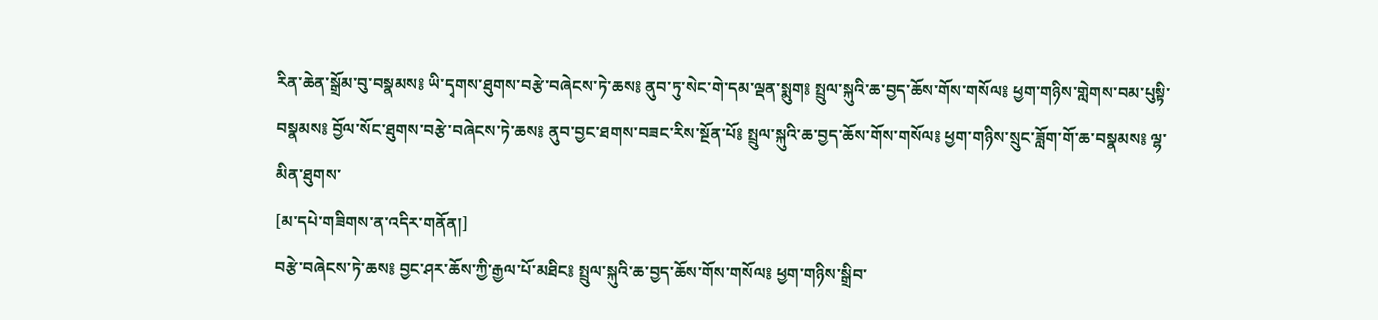རིན་ཆེན་སྒྲོམ་བུ་བསྣམས༔ ཡི་དྭགས་ཐུགས་བརྩེ་བཞེངས་ཏེ་ཆས༔ ནུབ་ཏུ་སེང་གེ་དམ་ལྡན་སྨུག༔ སྤྲུལ་སྐུའི་ཆ་བྱད་ཆོས་གོས་གསོལ༔ ཕྱག་གཉིས་གླེགས་བམ་པུསྟི་བསྣམས༔ བྱོལ་སོང་ཐུགས་བརྩེ་བཞེངས་ཏེ་ཆས༔ ནུབ་བྱང་ཐགས་བཟང་རིས་སྔོན་པོ༔ སྤྲུལ་སྐུའི་ཆ་བྱད་ཆོས་གོས་གསོལ༔ ཕྱག་གཉིས་སྲུང་ཟློག་གོ་ཆ་བསྣམས༔ ལྷ་མིན་ཐུགས་
[མ་དཔེ་གཟིགས་ན་འདིར་གནོན།]
བརྩེ་བཞེངས་ཏེ་ཆས༔ བྱང་ཤར་ཆོས་ཀྱི་རྒྱལ་པོ་མཐིང༔ སྤྲུལ་སྐུའི་ཆ་བྱད་ཆོས་གོས་གསོལ༔ ཕྱག་གཉིས་སྒྲིབ་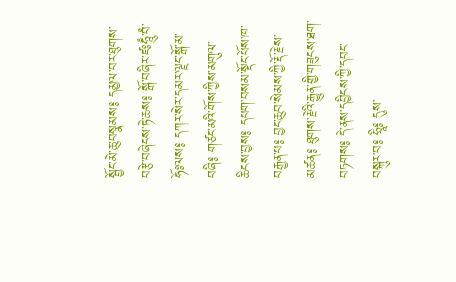སྦྱོང་མེ་ཆུ་བསྣམས༔ དམྱལ་བར་ཐུགས་བརྩེ་བཞེངས་ཏེ་ཆས༔ སྒོ་བཞིར་ཛཿཧཱུྃ་བཾ་ཧོཿལས༔ དཀར་སེར་དམར་ལྗང་སྒོ་མ་བཞི༔ གཙང་མའི་གོས་ཀྱིས་མགུལ་ཆིངས་བྱས༔ དཔག་བསམ་སྡོང་པོས་ཁ་བརྒྱན་པ༔ བྱང་ཆུབ་སེམས་ཀྱི་རྡོ་རྗེས་མཚན༔ ཐུགས་རྗེའི་རྒྱུན་གྱི་གཟུངས་ཐག་བཏགས༔ དེ་ནས་དབྱིངས་ཀྱི་དབང་བསྐུར་བ༔ ཧྲཱི༔ དུས་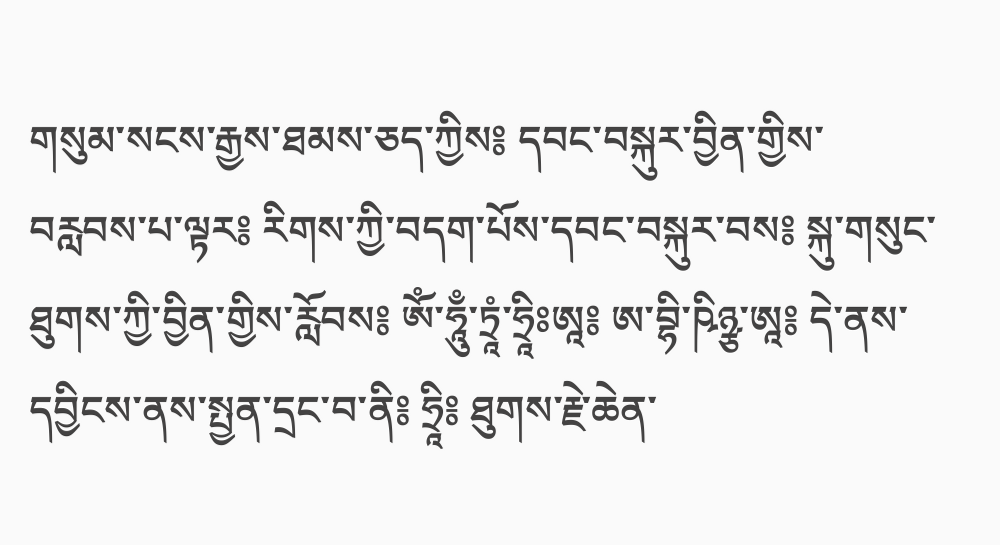གསུམ་སངས་རྒྱས་ཐམས་ཅད་ཀྱིས༔ དབང་བསྐུར་བྱིན་གྱིས་བརླབས་པ་ལྟར༔ རིགས་ཀྱི་བདག་པོས་དབང་བསྐུར་བས༔ སྐུ་གསུང་ཐུགས་ཀྱི་བྱིན་གྱིས་རློབས༔ ཨོཾ་ཧཱུྃ་ཏྲཱཾ་ཧྲཱིཿཨཱ༔ ཨ་བྷི་ཥིཉྩ་ཨཱ༔ དེ་ནས་དབྱིངས་ནས་སྤྱན་དྲང་བ་ནི༔ ཧྲཱི༔ ཐུགས་རྗེ་ཆེན་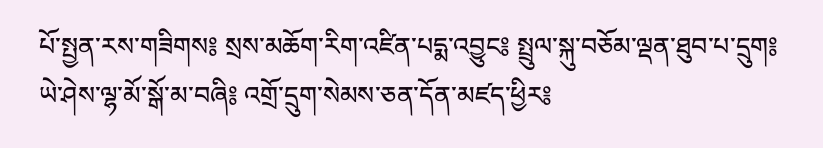པོ་སྤྱན་རས་གཟིགས༔ སྲས་མཆོག་རིག་འཛིན་པདྨ་འབྱུང༔ སྤྲུལ་སྐུ་བཅོམ་ལྡན་ཐུབ་པ་དྲུག༔ ཡེ་ཤེས་ལྷ་མོ་སྒོ་མ་བཞི༔ འགྲོ་དྲུག་སེམས་ཅན་དོན་མཛད་ཕྱིར༔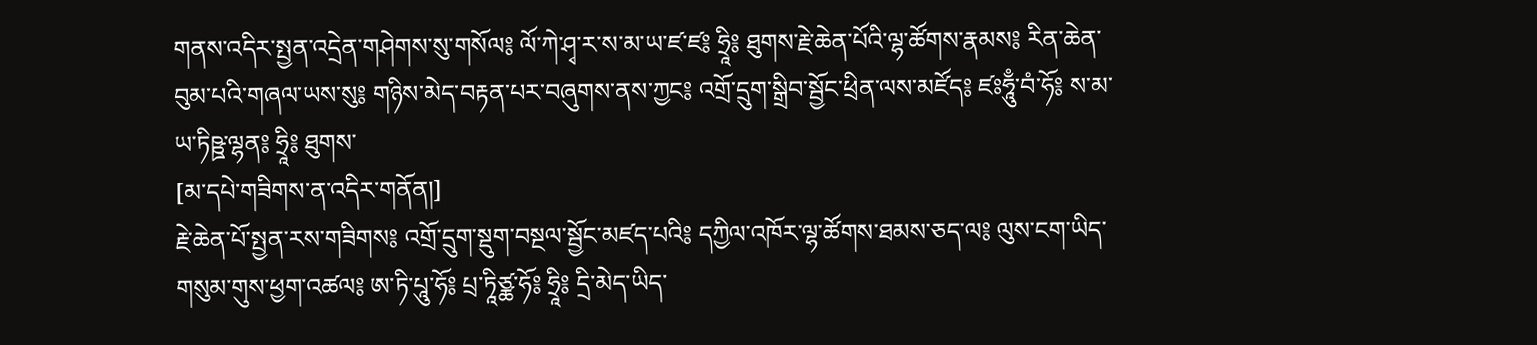གནས་འདིར་སྤྱན་འདྲེན་གཤེགས་སུ་གསོལ༔ ལོ་ཀེ་ཤྭ་ར་ས་མ་ཡ་ཛ་ཛ༔ ཧྲཱི༔ ཐུགས་རྗེ་ཆེན་པོའི་ལྷ་ཚོགས་རྣམས༔ རིན་ཆེན་བུམ་པའི་གཞལ་ཡས་སུ༔ གཉིས་མེད་བརྟན་པར་བཞུགས་ནས་ཀྱང༔ འགྲོ་དྲུག་སྒྲིབ་སྦྱོང་ཕྲིན་ལས་མཛོད༔ ཛཿཧཱུྃ་བཾ་ཧོ༔ ས་མ་ཡ་ཏིཥྛ་ལྷན༔ ཧྲཱི༔ ཐུགས་
[མ་དཔེ་གཟིགས་ན་འདིར་གནོན།]
རྗེ་ཆེན་པོ་སྤྱན་རས་གཟིགས༔ འགྲོ་དྲུག་སྡུག་བསྔལ་སྦྱོང་མཛད་པའི༔ དཀྱིལ་འཁོར་ལྷ་ཚོགས་ཐམས་ཅད་ལ༔ ལུས་ངག་ཡིད་གསུམ་གུས་ཕྱག་འཚལ༔ ཨ་ཏི་པཱུ་ཧོ༔ པྲ་ཏཱིཙྪ་ཧོ༔ ཧྲཱི༔ དྲི་མེད་ཡིད་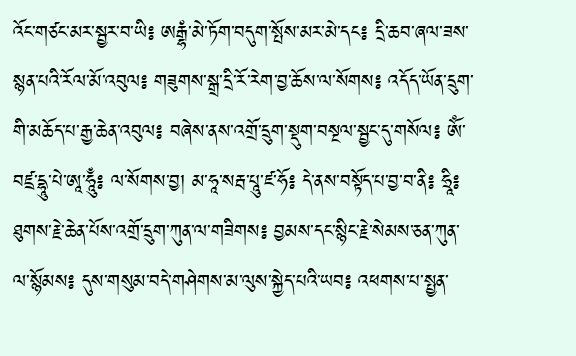འོང་གཙང་མར་སྦྱར་བ་ཡི༔ ཨརྒྷཾ་མེ་ཏོག་བདུག་སྤོས་མར་མེ་དང༔ དྲི་ཆབ་ཞལ་ཟས་སྙན་པའི་རོལ་མོ་འབུལ༔ གཟུགས་སྒྲ་དྲི་རོ་རེག་བྱ་ཆོས་ལ་སོགས༔ འདོད་ཡོན་དྲུག་གི་མཆོད་པ་རྒྱ་ཆེན་འབུལ༔ བཞེས་ནས་འགྲོ་དྲུག་སྡུག་བསྔལ་སྦྱང་དུ་གསོལ༔ ཨོཾ་བཛྲ་དྷཱུ་པེ་ཨཱ་ཧཱུྃ༔ ལ་སོགས་བྱ། མ་ཧཱ་སརྦ་པཱུ་ཛ་ཧོ༔ དེ་ནས་བསྟོད་པ་བྱ་བ་ནི༔ ཧྲཱི༔ ཐུགས་རྗེ་ཆེན་པོས་འགྲོ་དྲུག་ཀུན་ལ་གཟིགས༔ བྱམས་དང་སྙིང་རྗེ་སེམས་ཅན་ཀུན་ལ་སྙོམས༔ དུས་གསུམ་བདེ་གཤེགས་མ་ལུས་སྐྱེད་པའི་ཡབ༔ འཕགས་པ་སྤྱན་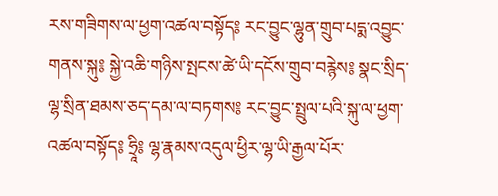རས་གཟིགས་ལ་ཕྱག་འཚལ་བསྟོད༔ རང་བྱུང་ལྷུན་གྲུབ་པདྨ་འབྱུང་གནས་སྐུ༔ སྐྱེ་འཆི་གཉིས་སྤངས་ཚེ་ཡི་དངོས་གྲུབ་བརྙེས༔ སྣང་སྲིད་ལྷ་སྲིན་ཐམས་ཅད་དམ་ལ་བཏགས༔ རང་བྱུང་སྤྲུལ་པའི་སྐུ་ལ་ཕྱག་འཚལ་བསྟོད༔ ཧྲཱི༔ ལྷ་རྣམས་འདུལ་ཕྱིར་ལྷ་ཡི་རྒྱལ་པོར་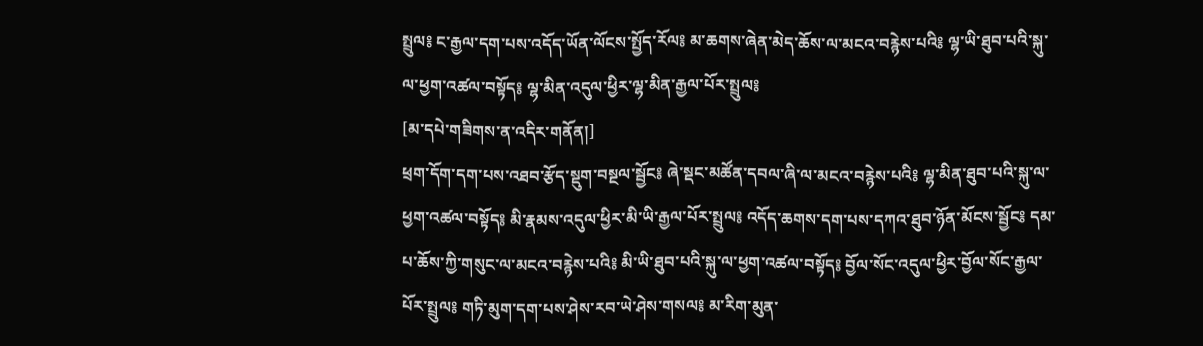སྤྲུལ༔ ང་རྒྱལ་དག་པས་འདོད་ཡོན་ལོངས་སྤྱོད་རོལ༔ མ་ཆགས་ཞེན་མེད་ཆོས་ལ་མངའ་བརྙེས་པའི༔ ལྷ་ཡི་ཐུབ་པའི་སྐུ་ལ་ཕྱག་འཚལ་བསྟོད༔ ལྷ་མིན་འདུལ་ཕྱིར་ལྷ་མིན་རྒྱལ་པོར་སྤྲུལ༔
[མ་དཔེ་གཟིགས་ན་འདིར་གནོན།]
ཕྲག་དོག་དག་པས་འཐབ་རྩོད་སྡུག་བསྔལ་སྦྱོང༔ ཞེ་སྡང་མཚོན་དབལ་ཞི་ལ་མངའ་བརྙེས་པའི༔ ལྷ་མིན་ཐུབ་པའི་སྐུ་ལ་ཕྱག་འཚལ་བསྟོད༔ མི་རྣམས་འདུལ་ཕྱིར་མི་ཡི་རྒྱལ་པོར་སྤྲུལ༔ འདོད་ཆགས་དག་པས་དཀའ་ཐུབ་ཉོན་མོངས་སྦྱོང༔ དམ་པ་ཆོས་ཀྱི་གསུང་ལ་མངའ་བརྙེས་པའི༔ མི་ཡི་ཐུབ་པའི་སྐུ་ལ་ཕྱག་འཚལ་བསྟོད༔ བྱོལ་སོང་འདུལ་ཕྱིར་བྱོལ་སོང་རྒྱལ་པོར་སྤྲུལ༔ གཏི་མུག་དག་པས་ཤེས་རབ་ཡེ་ཤེས་གསལ༔ མ་རིག་མུན་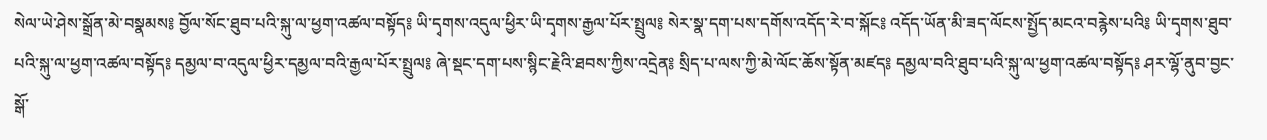སེལ་ཡེ་ཤེས་སྒྲོན་མེ་བསྣམས༔ བྱོལ་སོང་ཐུབ་པའི་སྐུ་ལ་ཕྱག་འཚལ་བསྟོད༔ ཡི་དྭགས་འདུལ་ཕྱིར་ཡི་དྭགས་རྒྱལ་པོར་སྤྲུལ༔ སེར་སྣ་དག་པས་དགོས་འདོད་རེ་བ་སྐོང༔ འདོད་ཡོན་མི་ཟད་ལོངས་སྤྱོད་མངའ་བརྙེས་པའི༔ ཡི་དྭགས་ཐུབ་པའི་སྐུ་ལ་ཕྱག་འཚལ་བསྟོད༔ དམྱལ་བ་འདུལ་ཕྱིར་དམྱལ་བའི་རྒྱལ་པོར་སྤྲུལ༔ ཞེ་སྡང་དག་པས་སྙིང་རྗེའི་ཐབས་ཀྱིས་འདྲེན༔ སྲིད་པ་ལས་ཀྱི་མེ་ལོང་ཆོས་སྟོན་མཛད༔ དམྱལ་བའི་ཐུབ་པའི་སྐུ་ལ་ཕྱག་འཚལ་བསྟོད༔ ཤར་ལྷོ་ནུབ་བྱང་སྒོ་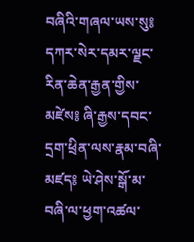བཞིའི་གཞལ་ཡས་སུ༔ དཀར་སེར་དམར་ལྗང་རིན་ཆེན་རྒྱན་གྱིས་མཛེས༔ ཞི་རྒྱས་དབང་དྲག་ཕྲིན་ལས་རྣམ་བཞི་མཛད༔ ཡེ་ཤེས་སྒོ་མ་བཞི་ལ་ཕྱག་འཚལ་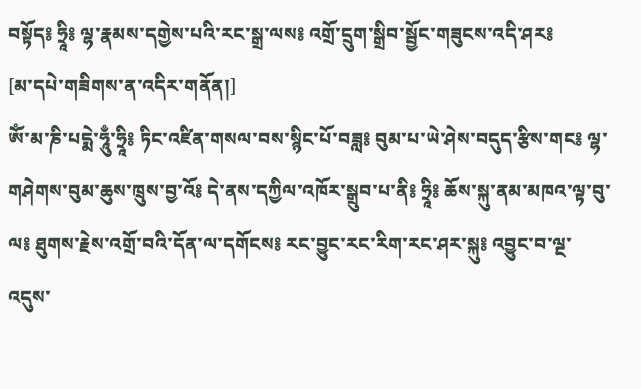བསྟོད༔ ཧྲཱི༔ ལྷ་རྣམས་དགྱེས་པའི་རང་སྒྲ་ལས༔ འགྲོ་དྲུག་སྒྲིབ་སྦྱོང་གཟུངས་འདི་ཤར༔
[མ་དཔེ་གཟིགས་ན་འདིར་གནོན།]
ཨོཾ་མ་ཎི་པདྨེ་ཧཱུྃ་ཧྲཱི༔ ཏིང་འཛིན་གསལ་བས་སྙིང་པོ་བཟླ༔ བུམ་པ་ཡེ་ཤེས་བདུད་རྩིས་གང༔ ལྷ་གཤེགས་བུམ་ཆུས་ཁྲུས་བྱ་འོ༔ དེ་ནས་དཀྱིལ་འཁོར་སྒྲུབ་པ་ནི༔ ཧྲཱི༔ ཆོས་སྐུ་ནམ་མཁའ་ལྟ་བུ་ལ༔ ཐུགས་རྗེས་འགྲོ་བའི་དོན་ལ་དགོངས༔ རང་བྱུང་རང་རིག་རང་ཤར་སྐུ༔ འབྱུང་བ་ལྔ་འདུས་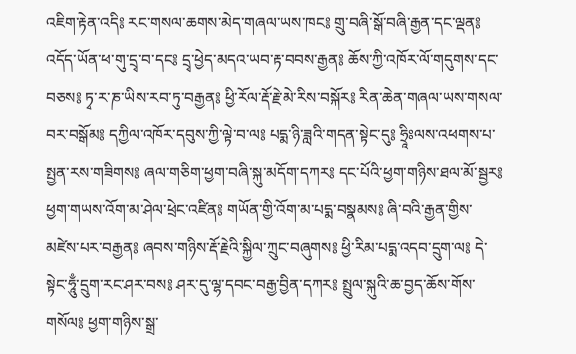འཇིག་རྟེན་འདི༔ རང་གསལ་ཆགས་མེད་གཞལ་ཡས་ཁང༔ གྲུ་བཞི་སྒོ་བཞི་རྒྱན་དང་ལྡན༔ འདོད་ཡོན་ཕ་གུ་དྲྭ་བ་དང༔ དྲྭ་ཕྱེད་མདའ་ཡབ་རྟ་བབས་རྒྱན༔ ཆོས་ཀྱི་འཁོར་ལོ་གདུགས་དང་བཅས༔ ཏྭ་ར་ཎ་ཡིས་རབ་ཏུ་བརྒྱན༔ ཕྱི་རོལ་རྡོ་རྗེ་མེ་རིས་བསྐོར༔ རིན་ཆེན་གཞལ་ཡས་གསལ་བར་བསྒོམ༔ དཀྱིལ་འཁོར་དབུས་ཀྱི་ལྟེ་བ་ལ༔ པདྨ་ཉི་ཟླའི་གདན་སྟེང་དུ༔ ཧྲཱིཿལས་འཕགས་པ་སྤྱན་རས་གཟིགས༔ ཞལ་གཅིག་ཕྱག་བཞི་སྐུ་མདོག་དཀར༔ དང་པོའི་ཕྱག་གཉིས་ཐལ་མོ་སྦྱར༔ ཕྱག་གཡས་འོག་མ་ཤེལ་ཕྲེང་འཛིན༔ གཡོན་གྱི་འོག་མ་པདྨ་བསྣམས༔ ཞི་བའི་རྒྱན་གྱིས་མཛེས་པར་བརྒྱན༔ ཞབས་གཉིས་རྡོ་རྗེའི་སྐྱིལ་ཀྲུང་བཞུགས༔ ཕྱི་རིམ་པདྨ་འདབ་དྲུག་ལ༔ དེ་སྟེང་ཧཱུྃ་དྲུག་རང་ཤར་བས༔ ཤར་དུ་ལྷ་དབང་བརྒྱ་བྱིན་དཀར༔ སྤྲུལ་སྐུའི་ཆ་བྱད་ཆོས་གོས་གསོལ༔ ཕྱག་གཉིས་སྒྲ་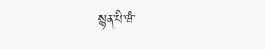སྙན་པི་ཝཾ་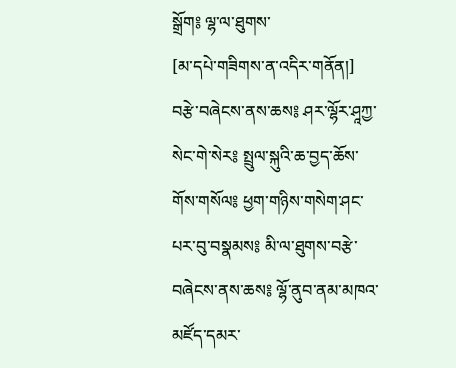སྒྲོག༔ ལྷ་ལ་ཐུགས་
[མ་དཔེ་གཟིགས་ན་འདིར་གནོན།]
བརྩེ་བཞེངས་ནས་ཆས༔ ཤར་ལྷོར་ཤཱཀྱ་སེང་གེ་སེར༔ སྤྲུལ་སྐུའི་ཆ་བྱད་ཆོས་གོས་གསོལ༔ ཕྱག་གཉིས་གསེག་ཤང་པར་བུ་བསྣམས༔ མི་ལ་ཐུགས་བརྩེ་བཞེངས་ནས་ཆས༔ ལྷོ་ནུབ་ནམ་མཁའ་མཛོད་དམར་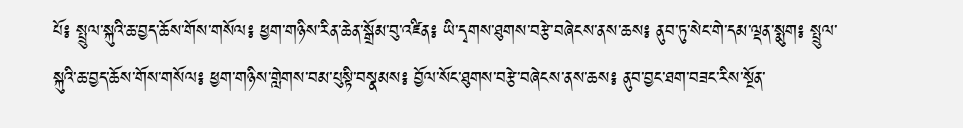པོ༔ སྤྲུལ་སྐུའི་ཆ་བྱད་ཆོས་གོས་གསོལ༔ ཕྱག་གཉིས་རིན་ཆེན་སྒྲོམ་བུ་འཛིན༔ ཡི་དྭགས་ཐུགས་བརྩེ་བཞེངས་ནས་ཆས༔ ནུབ་ཏུ་སེང་གེ་དམ་ལྡན་སྨུག༔ སྤྲུལ་སྐུའི་ཆ་བྱད་ཆོས་གོས་གསོལ༔ ཕྱག་གཉིས་གླེགས་བམ་པུསྟི་བསྣམས༔ བྱོལ་སོང་ཐུགས་བརྩེ་བཞེངས་ནས་ཆས༔ ནུབ་བྱང་ཐག་བཟང་རིས་སྔོན་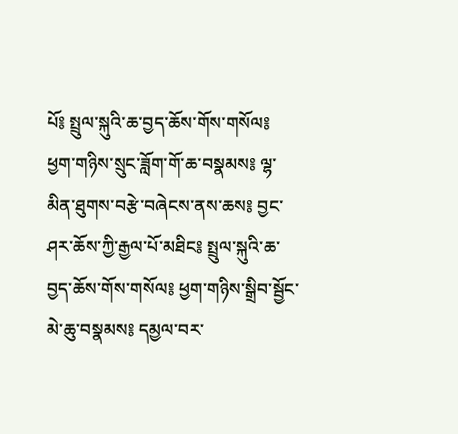པོ༔ སྤྲུལ་སྐུའི་ཆ་བྱད་ཆོས་གོས་གསོལ༔ ཕྱག་གཉིས་སྲུང་ཟློག་གོ་ཆ་བསྣམས༔ ལྷ་མིན་ཐུགས་བརྩེ་བཞེངས་ནས་ཆས༔ བྱང་ཤར་ཆོས་ཀྱི་རྒྱལ་པོ་མཐིང༔ སྤྲུལ་སྐུའི་ཆ་བྱད་ཆོས་གོས་གསོལ༔ ཕྱག་གཉིས་སྒྲིབ་སྦྱོང་མེ་ཆུ་བསྣམས༔ དམྱལ་བར་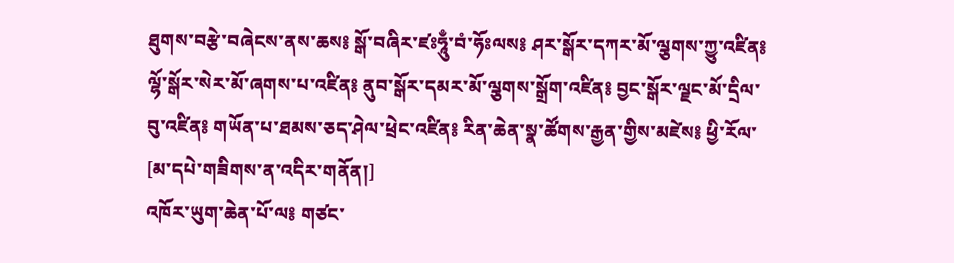ཐུགས་བརྩེ་བཞེངས་ནས་ཆས༔ སྒོ་བཞིར་ཛཿཧཱུྃ་བཾ་ཧོཿལས༔ ཤར་སྒོར་དཀར་མོ་ལྕགས་ཀྱུ་འཛིན༔ ལྷོ་སྒོར་སེར་མོ་ཞགས་པ་འཛིན༔ ནུབ་སྒོར་དམར་མོ་ལྕགས་སྒྲོག་འཛིན༔ བྱང་སྒོར་ལྗང་མོ་དྲིལ་བུ་འཛིན༔ གཡོན་པ་ཐམས་ཅད་ཤེལ་ཕྲེང་འཛིན༔ རིན་ཆེན་སྣ་ཚོགས་རྒྱན་གྱིས་མཛེས༔ ཕྱི་རོལ་
[མ་དཔེ་གཟིགས་ན་འདིར་གནོན།]
འཁོར་ཡུག་ཆེན་པོ་ལ༔ གཙང་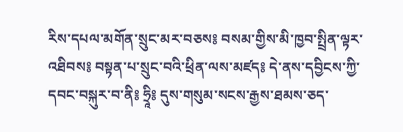རིས་དཔལ་མགོན་སྲུང་མར་བཅས༔ བསམ་གྱིས་མི་ཁྱབ་སྤྲིན་ལྟར་འཐིབས༔ བསྟན་པ་སྲུང་བའི་ཕྲིན་ལས་མཛད༔ དེ་ནས་དབྱིངས་ཀྱི་དབང་བསྐུར་བ་ནི༔ ཧྲཱི༔ དུས་གསུམ་སངས་རྒྱས་ཐམས་ཅད་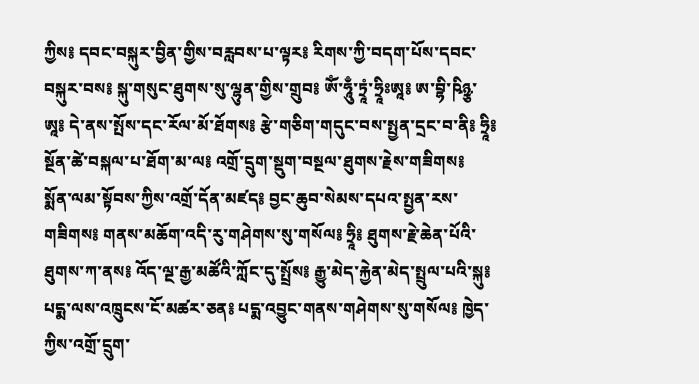ཀྱིས༔ དབང་བསྐུར་བྱིན་གྱིས་བརླབས་པ་ལྟར༔ རིགས་ཀྱི་བདག་པོས་དབང་བསྐུར་བས༔ སྐུ་གསུང་ཐུགས་སུ་ལྷུན་གྱིས་གྲུབ༔ ཨོཾ་ཧཱུྃ་ཏྲཱཾ་ཧྲཱིཿཨཱ༔ ཨ་བྷི་ཥིཉྩ་ཨཱ༔ དེ་ནས་སྤོས་དང་རོལ་མོ་ཐོགས༔ རྩེ་གཅིག་གདུང་བས་སྤྱན་དྲང་བ་ནི༔ ཧྲཱི༔ སྔོན་ཚེ་བསྐལ་པ་ཐོག་མ་ལ༔ འགྲོ་དྲུག་སྡུག་བསྔལ་ཐུགས་རྗེས་གཟིགས༔ སྨོན་ལམ་སྟོབས་ཀྱིས་འགྲོ་དོན་མཛད༔ བྱང་ཆུབ་སེམས་དཔའ་སྤྱན་རས་གཟིགས༔ གནས་མཆོག་འདི་རུ་གཤེགས་སུ་གསོལ༔ ཧྲཱི༔ ཐུགས་རྗེ་ཆེན་པོའི་ཐུགས་ཀ་ནས༔ འོད་ལྔ་རྒྱ་མཚོའི་ཀློང་དུ་སྤྲོས༔ རྒྱུ་མེད་རྐྱེན་མེད་སྤྲུལ་པའི་སྐུ༔ པདྨ་ལས་འཁྲུངས་ངོ་མཚར་ཅན༔ པདྨ་འབྱུང་གནས་གཤེགས་སུ་གསོལ༔ ཁྱེད་ཀྱིས་འགྲོ་དྲུག་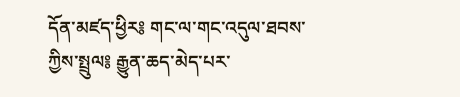དོན་མཛད་ཕྱིར༔ གང་ལ་གང་འདུལ་ཐབས་ཀྱིས་སྤྲུལ༔ རྒྱུན་ཆད་མེད་པར་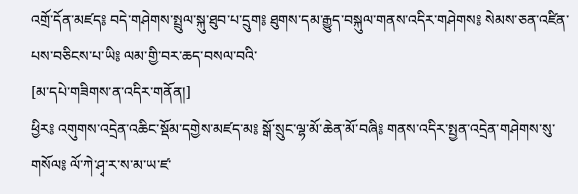འགྲོ་དོན་མཛད༔ བདེ་གཤེགས་སྤྲུལ་སྐུ་ཐུབ་པ་དྲུག༔ ཐུགས་དམ་རྒྱུད་བསྐུལ་གནས་འདིར་གཤེགས༔ སེམས་ཅན་འཛིན་པས་བཅིངས་པ་ཡི༔ ལམ་གྱི་བར་ཆད་བསལ་བའི་
[མ་དཔེ་གཟིགས་ན་འདིར་གནོན།]
ཕྱིར༔ འགུགས་འདྲེན་འཆིང་སྡོམ་དགྱེས་མཛད་མ༔ སྒོ་སྲུང་ལྷ་མོ་ཆེན་མོ་བཞི༔ གནས་འདིར་སྤྱན་འདྲེན་གཤེགས་སུ་གསོལ༔ ལོ་ཀེ་ཤྭ་ར་ས་མ་ཡ་ཛ་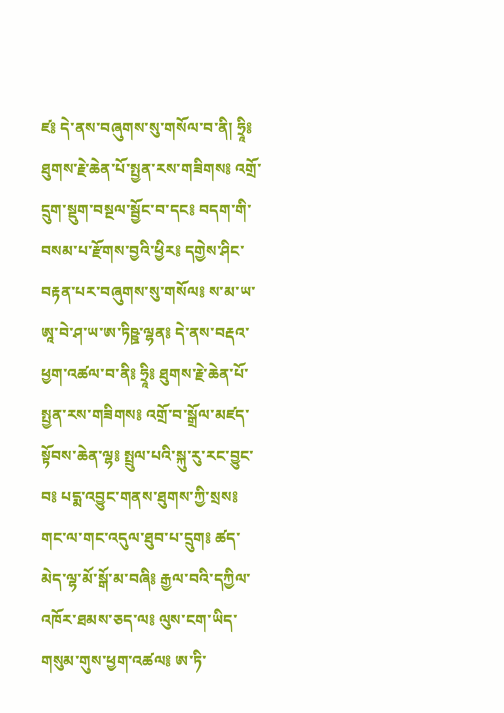ཛ༔ དེ་ནས་བཞུགས་སུ་གསོལ་བ་ནི། ཧྲཱི༔ ཐུགས་རྗེ་ཆེན་པོ་སྤྱན་རས་གཟིགས༔ འགྲོ་དྲུག་སྡུག་བསྔལ་སྦྱོང་བ་དང༔ བདག་གི་བསམ་པ་རྫོགས་བྱའི་ཕྱིར༔ དགྱེས་ཤིང་བརྟན་པར་བཞུགས་སུ་གསོལ༔ ས་མ་ཡ་ཨཱ་བེ་ཤ་ཡ་ཨ་ཏིཥྛ་ལྷན༔ དེ་ནས་བརྡའ་ཕྱག་འཚལ་བ་ནི༔ ཧྲཱི༔ ཐུགས་རྗེ་ཆེན་པོ་སྤྱན་རས་གཟིགས༔ འགྲོ་བ་སྒྲོལ་མཛད་སྟོབས་ཆེན་ལྷ༔ སྤྲུལ་པའི་སྐུ་རུ་རང་བྱུང་བ༔ པདྨ་འབྱུང་གནས་ཐུགས་ཀྱི་སྲས༔ གང་ལ་གང་འདུལ་ཐུབ་པ་དྲུག༔ ཚད་མེད་ལྷ་མོ་སྒོ་མ་བཞི༔ རྒྱལ་བའི་དཀྱིལ་འཁོར་ཐམས་ཅད་ལ༔ ལུས་ངག་ཡིད་གསུམ་གུས་ཕྱག་འཚལ༔ ཨ་ཏི་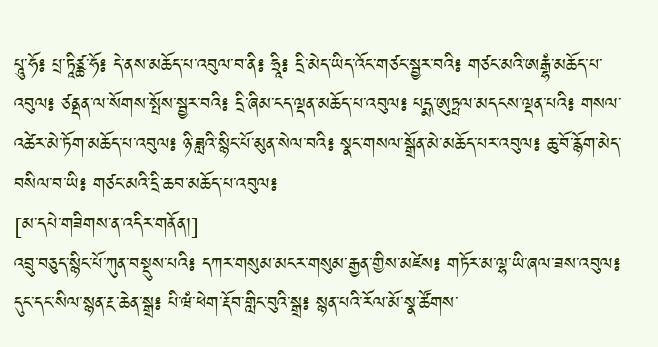པཱུ་ཧོ༔ པྲ་ཏཱིཙྪ་ཧོ༔ དེ་ནས་མཆོད་པ་འབུལ་བ་ནི༔ ཧྲཱི༔ དྲི་མེད་ཡིད་འོང་གཙང་སྦྱར་བའི༔ གཙང་མའི་ཨརྒྷཾ་མཆོད་པ་འབུལ༔ ཙནྡན་ལ་སོགས་སྤོས་སྦྱར་བའི༔ དྲི་ཞིམ་ངད་ལྡན་མཆོད་པ་འབུལ༔ པདྨ་ཨུཏྤལ་མདངས་ལྡན་པའི༔ གསལ་འཚེར་མེ་ཏོག་མཆོད་པ་འབུལ༔ ཉི་ཟླའི་སྙིང་པོ་མུན་སེལ་བའི༔ སྣང་གསལ་སྒྲོན་མེ་མཆོད་པར་འབུལ༔ ཆུ་བོ་རྙོག་མེད་བསིལ་བ་ཡི༔ གཙང་མའི་དྲི་ཆབ་མཆོད་པ་འབུལ༔
[མ་དཔེ་གཟིགས་ན་འདིར་གནོན།]
འབྲུ་བཅུད་སྙིང་པོ་ཀུན་བསྡུས་པའི༔ དཀར་གསུམ་མངར་གསུམ་རྒྱན་གྱིས་མཛེས༔ གཏོར་མ་ལྷ་ཡི་ཞལ་ཟས་འབུལ༔ དུང་དང་སིལ་སྙན་རྔ་ཆེན་སྒྲ༔ པི་ཝཾ་ཕེག་རྡོབ་གླིང་བུའི་སྒྲ༔ སྙན་པའི་རོལ་མོ་སྣ་ཚོགས་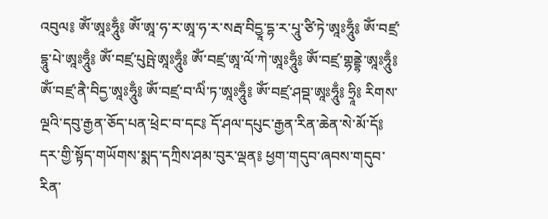འབུལ༔ ཨོཾ་ཨཱཿཧཱུྃ༔ ཨོཾ་ཨཱ་ཧ་ར་ཨཱ་ཧ་ར་སརྦ་བིདྱཱ་དྷ་ར་པཱུ་ཙི་ཏེ་ཨཱཿཧཱུྃ༔ ཨོཾ་བཛྲ་དྷཱུ་པེ་ཨཱཿཧཱུྃ༔ ཨོཾ་བཛྲ་པུཥྤེ་ཨཱཿཧཱུྃ༔ ཨོཾ་བཛྲ་ཨཱ་ལོ་ཀེ་ཨཱཿཧཱུྃ༔ ཨོཾ་བཛྲ་གྷནྡྷེ་ཨཱཿཧཱུྃ༔ ཨོཾ་བཛྲ་ནཻ་བིདྱ་ཨཱཿཧཱུྃ༔ ཨོཾ་བཛྲ་བ་ལིཾ་ཏ་ཨཱཿཧཱུྃ༔ ཨོཾ་བཛྲ་ཤབྡ་ཨཱཿཧཱུྃ༔ ཧྲཱི༔ རིགས་ལྔའི་དབུ་རྒྱན་ཅོད་པན་ཕྲེང་བ་དང༔ དོ་ཤལ་དཔུང་རྒྱན་རིན་ཆེན་སེ་མོ་དོ༔ དར་གྱི་སྟོད་གཡོགས་སྨད་དཀྲིས་ཤམ་བུར་ལྡན༔ ཕྱག་གདུབ་ཞབས་གདུབ་རིན་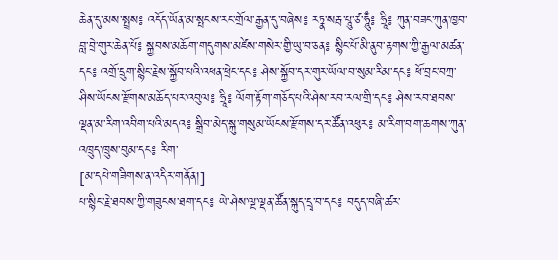ཆེན་དུ་མས་སྤྲས༔ འདོད་ཡོན་མ་སྤངས་རང་གྲོལ་རྒྱན་དུ་བཞེས༔ རཏྣ་སརྦ་པཱུ་ཙ་ཧཱུྃ༔ ཧྲཱི༔ ཀུན་བཟང་ཀུན་ཁྱབ་བླ་བྲེ་གུར་ཆེན་པོ༔ སྐྱབས་མཆོག་གདུགས་མཛེས་གསེར་གྱི་ཡུ་བ་ཅན༔ སྙིང་པོ་མི་ནུབ་རྟགས་ཀྱི་རྒྱལ་མཚན་དང༔ འགྲོ་དྲུག་སྙིང་རྗེས་སྐྱོབ་པའི་འཕན་ཕྲེང་དང༔ ཤེས་སྐྱོབ་དར་གུར་ཡོལ་བ་སུམ་རིམ་དང༔ ཕོ་བྲང་བཀྲ་ཤིས་ཡོངས་རྫོགས་མཆོད་པར་འབུལ༔ ཧྲཱི༔ ལོག་རྟོག་གཅོད་པའི་ཤེས་རབ་རལ་གྲི་དང༔ ཤེས་རབ་ཐབས་ལྡན་མ་རིག་འབིག་པའི་མདའ༔ སྒྲིབ་མེད་སྐུ་གསུམ་ཡོངས་རྫོགས་དར་ཚོན་འཕུར༔ མ་རིག་བག་ཆགས་ཀུན་འཁྲུད་ཁྲུས་བུམ་དང༔ རིག་
[མ་དཔེ་གཟིགས་ན་འདིར་གནོན།]
པ་སྙིང་རྗེ་ཐབས་ཀྱི་གཟུངས་ཐག་དང༔ ཡེ་ཤེས་ལྔ་ལྡན་ཚོན་སྐུད་དྲྭ་བ་དང༔ བདུད་བཞི་ཚར་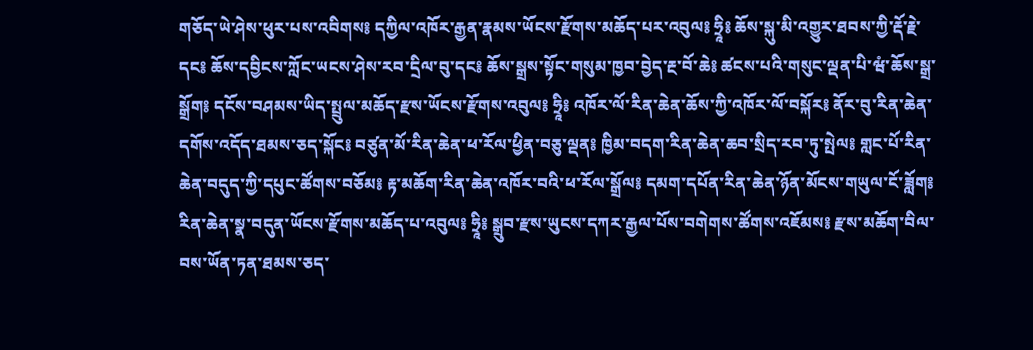གཅོད་ཡེ་ཤེས་ཕུར་པས་འབིགས༔ དཀྱིལ་འཁོར་རྒྱན་རྣམས་ཡོངས་རྫོགས་མཆོད་པར་འབུལ༔ ཧྲཱི༔ ཆོས་སྐུ་མི་འགྱུར་ཐབས་ཀྱི་རྡོ་རྗེ་དང༔ ཆོས་དབྱིངས་ཀློང་ཡངས་ཤེས་རབ་དྲིལ་བུ་དང༔ ཆོས་སྒྲས་སྟོང་གསུམ་ཁྱབ་བྱེད་རྔ་བོ་ཆེ༔ ཚངས་པའི་གསུང་ལྡན་པི་ཝཾ་ཆོས་སྒྲ་སྒྲོག༔ དངོས་བཤམས་ཡིད་སྤྲུལ་མཆོད་རྫས་ཡོངས་རྫོགས་འབུལ༔ ཧྲཱི༔ འཁོར་ལོ་རིན་ཆེན་ཆོས་ཀྱི་འཁོར་ལོ་བསྐོར༔ ནོར་བུ་རིན་ཆེན་དགོས་འདོད་ཐམས་ཅད་སྐོང༔ བཙུན་མོ་རིན་ཆེན་ཕ་རོལ་ཕྱིན་བཅུ་ལྡན༔ ཁྱིམ་བདག་རིན་ཆེན་ཆབ་སྲིད་རབ་ཏུ་སྤེལ༔ གླང་པོ་རིན་ཆེན་བདུད་ཀྱི་དཔུང་ཚོགས་བཅོམ༔ རྟ་མཆོག་རིན་ཆེན་འཁོར་བའི་ཕ་རོལ་སྒྲོལ༔ དམག་དཔོན་རིན་ཆེན་ཉོན་མོངས་གཡུལ་ངོ་ཟློག༔ རིན་ཆེན་སྣ་བདུན་ཡོངས་རྫོགས་མཆོད་པ་འབུལ༔ ཧྲཱི༔ སྒྲུབ་རྫས་ཡུངས་དཀར་རྒྱལ་པོས་བགེགས་ཚོགས་འཇོམས༔ རྫས་མཆོག་བིལ་བས་ཡོན་ཏན་ཐམས་ཅད་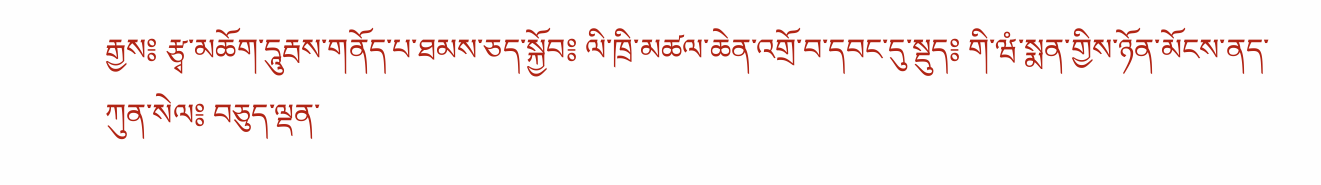རྒྱས༔ རྩྭ་མཆོག་དཱུརྦས་གནོད་པ་ཐམས་ཅད་སྐྱོབ༔ ལི་ཁྲི་མཚལ་ཆེན་འགྲོ་བ་དབང་དུ་སྡུད༔ གི་ཝཾ་སྨན་གྱིས་ཉོན་མོངས་ནད་ཀུན་སེལ༔ བཅུད་ལྡན་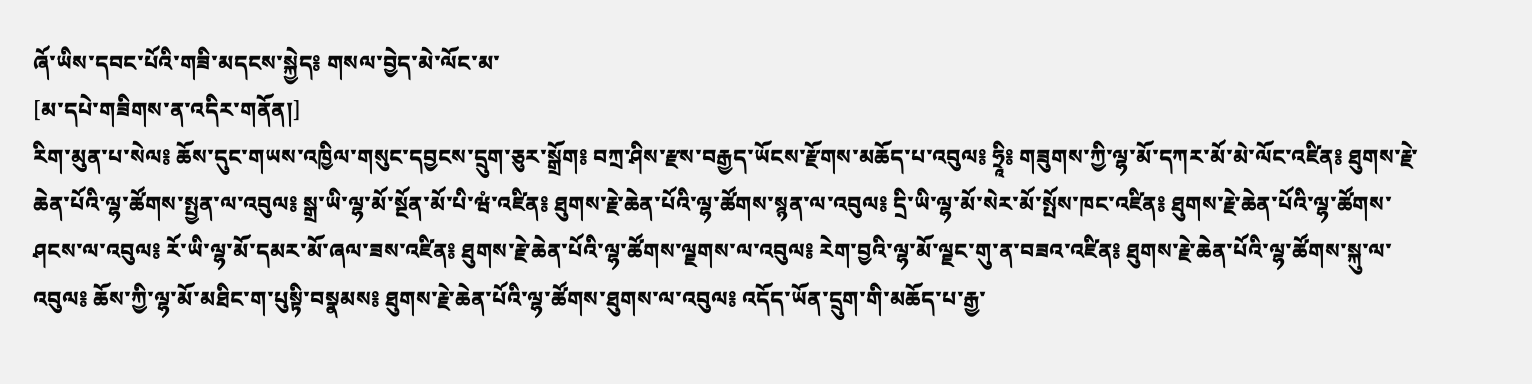ཞོ་ཡིས་དབང་པོའི་གཟི་མདངས་སྐྱེད༔ གསལ་བྱེད་མེ་ལོང་མ་
[མ་དཔེ་གཟིགས་ན་འདིར་གནོན།]
རིག་མུན་པ་སེལ༔ ཆོས་དུང་གཡས་འཁྱིལ་གསུང་དབྱངས་དྲུག་ཅུར་སྒྲོག༔ བཀྲ་ཤིས་རྫས་བརྒྱད་ཡོངས་རྫོགས་མཆོད་པ་འབུལ༔ ཧྲཱི༔ གཟུགས་ཀྱི་ལྷ་མོ་དཀར་མོ་མེ་ལོང་འཛིན༔ ཐུགས་རྗེ་ཆེན་པོའི་ལྷ་ཚོགས་སྤྱན་ལ་འབུལ༔ སྒྲ་ཡི་ལྷ་མོ་སྔོན་མོ་པི་ཝཾ་འཛིན༔ ཐུགས་རྗེ་ཆེན་པོའི་ལྷ་ཚོགས་སྙན་ལ་འབུལ༔ དྲི་ཡི་ལྷ་མོ་སེར་མོ་སྤོས་ཁང་འཛིན༔ ཐུགས་རྗེ་ཆེན་པོའི་ལྷ་ཚོགས་ཤངས་ལ་འབུལ༔ རོ་ཡི་ལྷ་མོ་དམར་མོ་ཞལ་ཟས་འཛིན༔ ཐུགས་རྗེ་ཆེན་པོའི་ལྷ་ཚོགས་ལྗགས་ལ་འབུལ༔ རེག་བྱའི་ལྷ་མོ་ལྗང་གུ་ན་བཟའ་འཛིན༔ ཐུགས་རྗེ་ཆེན་པོའི་ལྷ་ཚོགས་སྐུ་ལ་འབུལ༔ ཆོས་ཀྱི་ལྷ་མོ་མཐིང་ག་པུསྟི་བསྣམས༔ ཐུགས་རྗེ་ཆེན་པོའི་ལྷ་ཚོགས་ཐུགས་ལ་འབུལ༔ འདོད་ཡོན་དྲུག་གི་མཆོད་པ་རྒྱ་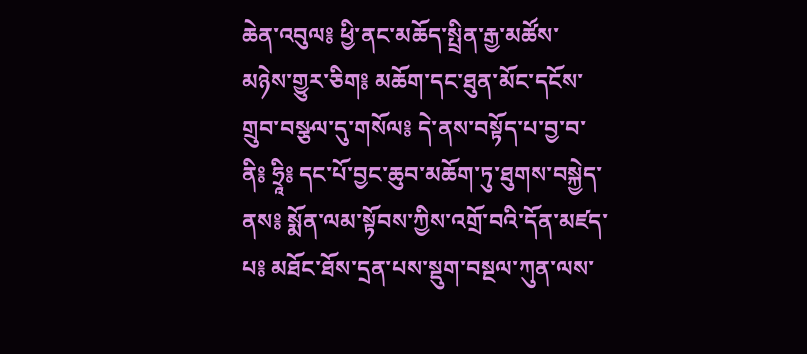ཆེན་འབུལ༔ ཕྱི་ནང་མཆོད་སྤྲིན་རྒྱ་མཚོས་མཉེས་གྱུར་ཅིག༔ མཆོག་དང་ཐུན་མོང་དངོས་གྲུབ་བསྩལ་དུ་གསོལ༔ དེ་ནས་བསྟོད་པ་བྱ་བ་ནི༔ ཧྲཱི༔ དང་པོ་བྱང་ཆུབ་མཆོག་ཏུ་ཐུགས་བསྐྱེད་ནས༔ སྨོན་ལམ་སྟོབས་ཀྱིས་འགྲོ་བའི་དོན་མཛད་པ༔ མཐོང་ཐོས་དྲན་པས་སྡུག་བསྔལ་ཀུན་ལས་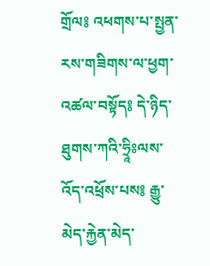གྲོལ༔ འཕགས་པ་སྤྱན་རས་གཟིགས་ལ་ཕྱག་འཚལ་བསྟོད༔ དེ་ཉིད་ཐུགས་ཀའི་ཧྲཱིཿལས་འོད་འཕྲོས་པས༔ རྒྱུ་མེད་རྐྱེན་མེད་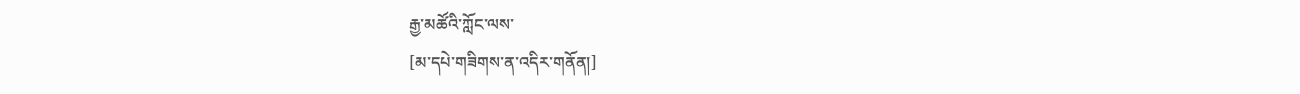རྒྱ་མཚོའི་ཀློང་ལས་
[མ་དཔེ་གཟིགས་ན་འདིར་གནོན།]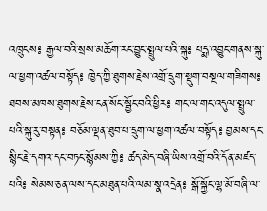འཁྲུངས༔ རྒྱལ་བའི་སྲས་མཆོག་རང་བྱུང་སྤྲུལ་པའི་སྐུ༔ པདྨ་འབྱུང་གནས་སྐུ་ལ་ཕྱག་འཚལ་བསྟོད༔ ཁྱེད་ཀྱི་ཐུགས་རྗེས་འགྲོ་དྲུག་སྡུག་བསྔལ་གཟིགས༔ ཐབས་མཁས་ཐུགས་རྗེས་ངན་སོང་སྦྱོང་བའི་ཕྱིར༔ གང་ལ་གང་འདུལ་སྤྲུལ་པའི་སྐུ་རུ་བསྟན༔ བཅོམ་ལྡན་ཐུབ་པ་དྲུག་ལ་ཕྱག་འཚལ་བསྟོད༔ བྱམས་དང་སྙིང་རྗེ་དགའ་དང་བཏང་སྙོམས་ཀྱི༔ ཚད་མེད་བཞི་ཡིས་འགྲོ་བའི་དོན་མཛད་པའི༔ སེམས་ཅན་ལས་དང་མཐུན་པའི་ལམ་སྣ་འདྲེན༔ སྒོ་སྐྱོང་ལྷ་མོ་བཞི་ལ་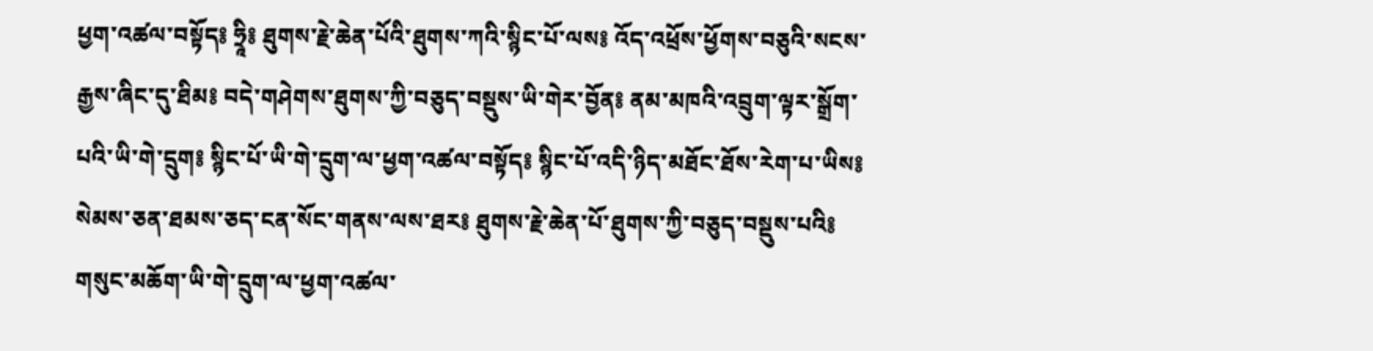ཕྱག་འཚལ་བསྟོད༔ ཧྲཱི༔ ཐུགས་རྗེ་ཆེན་པོའི་ཐུགས་ཀའི་སྙིང་པོ་ལས༔ འོད་འཕྲོས་ཕྱོགས་བཅུའི་སངས་རྒྱས་ཞིང་དུ་ཐིམ༔ བདེ་གཤེགས་ཐུགས་ཀྱི་བཅུད་བསྡུས་ཡི་གེར་བྱོན༔ ནམ་མཁའི་འབྲུག་ལྟར་སྒྲོག་པའི་ཡི་གེ་དྲུག༔ སྙིང་པོ་ཡི་གེ་དྲུག་ལ་ཕྱག་འཚལ་བསྟོད༔ སྙིང་པོ་འདི་ཉིད་མཐོང་ཐོས་རེག་པ་ཡིས༔ སེམས་ཅན་ཐམས་ཅད་ངན་སོང་གནས་ལས་ཐར༔ ཐུགས་རྗེ་ཆེན་པོ་ཐུགས་ཀྱི་བཅུད་བསྡུས་པའི༔ གསུང་མཆོག་ཡི་གེ་དྲུག་ལ་ཕྱག་འཚལ་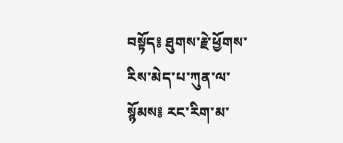བསྟོད༔ ཐུགས་རྗེ་ཕྱོགས་རིས་མེད་པ་ཀུན་ལ་སྙོམས༔ རང་རིག་མ་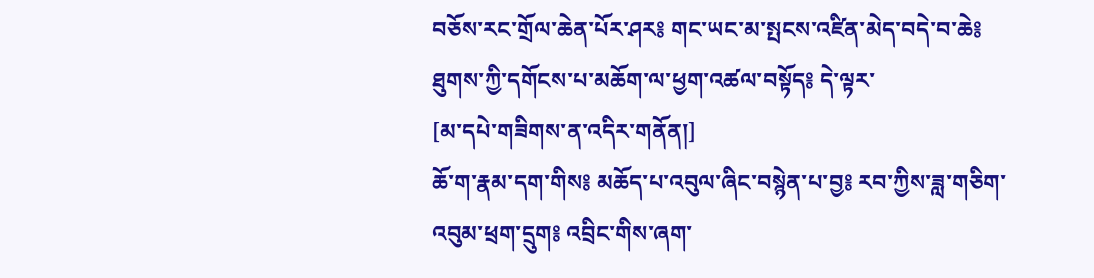བཅོས་རང་གྲོལ་ཆེན་པོར་ཤར༔ གང་ཡང་མ་སྤངས་འཛིན་མེད་བདེ་བ་ཆེ༔ ཐུགས་ཀྱི་དགོངས་པ་མཆོག་ལ་ཕྱག་འཚལ་བསྟོད༔ དེ་ལྟར་
[མ་དཔེ་གཟིགས་ན་འདིར་གནོན།]
ཆོ་ག་རྣམ་དག་གིས༔ མཆོད་པ་འབུལ་ཞིང་བསྙེན་པ་བྱ༔ རབ་ཀྱིས་ཟླ་གཅིག་འབུམ་ཕྲག་དྲུག༔ འབྲིང་གིས་ཞག་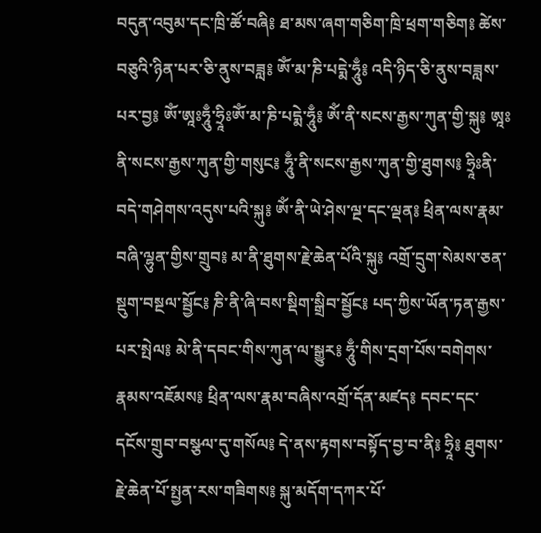བདུན་འབུམ་དང་ཁྲི་ཚོ་བཞི༔ ཐ་མས་ཞག་གཅིག་ཁྲི་ཕྲག་གཅིག༔ ཚེས་བཅུའི་ཉིན་པར་ཅི་ནུས་བཟླ༔ ཨོཾ་མ་ཎི་པདྨེ་ཧཱུྃ༔ འདི་ཉིད་ཅི་ནུས་བཟླས་པར་བྱ༔ ཨོཾ་ཨཱཿཧཱུྃ་ཧྲཱིཿཨོཾ་མ་ཎི་པདྨེ་ཧཱུྃ༔ ཨོཾ་ནི་སངས་རྒྱས་ཀུན་གྱི་སྐུ༔ ཨཱཿནི་སངས་རྒྱས་ཀུན་གྱི་གསུང༔ ཧཱུྃ་ནི་སངས་རྒྱས་ཀུན་གྱི་ཐུགས༔ ཧྲཱིཿནི་བདེ་གཤེགས་འདུས་པའི་སྐུ༔ ཨོཾ་ནི་ཡེ་ཤེས་ལྔ་དང་ལྡན༔ ཕྲིན་ལས་རྣམ་བཞི་ལྷུན་གྱིས་གྲུབ༔ མ་ནི་ཐུགས་རྗེ་ཆེན་པོའི་སྐུ༔ འགྲོ་དྲུག་སེམས་ཅན་སྡུག་བསྔལ་སྦྱོང༔ ཎི་ནི་ཞི་བས་སྡིག་སྒྲིབ་སྦྱོང༔ པད་ཀྱིས་ཡོན་ཏན་རྒྱས་པར་སྤེལ༔ མེ་ནི་དབང་གིས་ཀུན་ལ་སྒྱུར༔ ཧཱུྃ་གིས་དྲག་པོས་བགེགས་རྣམས་འཇོམས༔ ཕྲིན་ལས་རྣམ་བཞིས་འགྲོ་དོན་མཛད༔ དབང་དང་དངོས་གྲུབ་བསྩལ་དུ་གསོལ༔ དེ་ནས་རྟགས་བསྟོད་བྱ་བ་ནི༔ ཧྲཱི༔ ཐུགས་རྗེ་ཆེན་པོ་སྤྱན་རས་གཟིགས༔ སྐུ་མདོག་དཀར་པོ་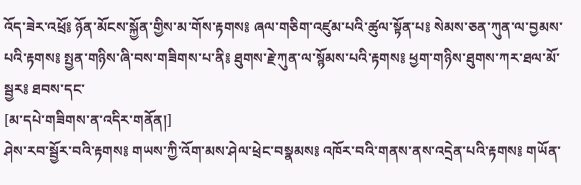འོད་ཟེར་འཕྲོ༔ ཉོན་མོངས་སྐྱོན་གྱིས་མ་གོས་རྟགས༔ ཞལ་གཅིག་འཛུམ་པའི་ཚུལ་སྟོན་པ༔ སེམས་ཅན་ཀུན་ལ་བྱམས་པའི་རྟགས༔ སྤྱན་གཉིས་ཞི་བས་གཟིགས་པ་ནི༔ ཐུགས་རྗེ་ཀུན་ལ་སྙོམས་པའི་རྟགས༔ ཕྱག་གཉིས་ཐུགས་ཀར་ཐལ་མོ་སྦྱར༔ ཐབས་དང་
[མ་དཔེ་གཟིགས་ན་འདིར་གནོན།]
ཤེས་རབ་སྦྱོར་བའི་རྟགས༔ གཡས་ཀྱི་འོག་མས་ཤེལ་ཕྲེང་བསྣམས༔ འཁོར་བའི་གནས་ནས་འདྲེན་པའི་རྟགས༔ གཡོན་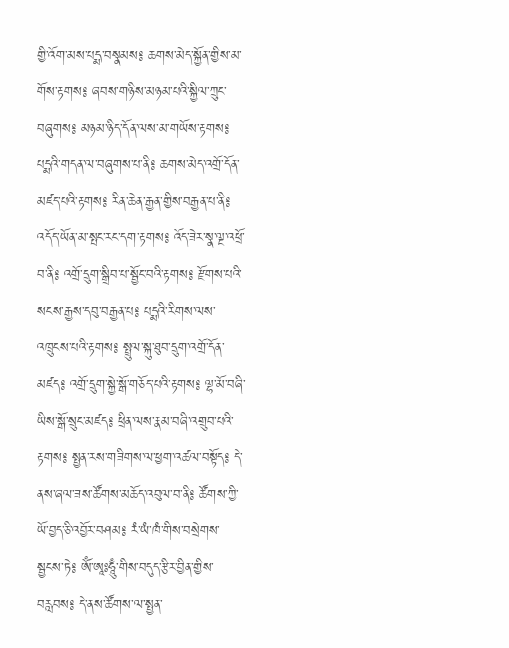གྱི་འོག་མས་པདྨ་བསྣམས༔ ཆགས་མེད་སྐྱོན་གྱིས་མ་གོས་རྟགས༔ ཞབས་གཉིས་མཉམ་པའི་སྐྱིལ་ཀྲུང་བཞུགས༔ མཉམ་ཉིད་དོན་ལས་མ་གཡོས་རྟགས༔ པདྨའི་གདན་ལ་བཞུགས་པ་ནི༔ ཆགས་མེད་འགྲོ་དོན་མཛད་པའི་རྟགས༔ རིན་ཆེན་རྒྱན་གྱིས་བརྒྱན་པ་ནི༔ འདོད་ཡོན་མ་སྤང་རང་དག་རྟགས༔ འོད་ཟེར་སྣ་ལྔ་འཕྲོ་བ་ནི༔ འགྲོ་དྲུག་སྒྲིབ་པ་སྦྱོང་བའི་རྟགས༔ རྫོགས་པའི་སངས་རྒྱས་དབུ་བརྒྱན་པ༔ པདྨའི་རིགས་ལས་འཁྲུངས་པའི་རྟགས༔ སྤྲུལ་སྐུ་ཐུབ་དྲུག་འགྲོ་དོན་མཛད༔ འགྲོ་དྲུག་སྐྱེ་སྒོ་གཅོད་པའི་རྟགས༔ ལྷ་མོ་བཞི་ཡིས་སྒོ་སྲུང་མཛད༔ ཕྲིན་ལས་རྣམ་བཞི་འགྲུབ་པའི་རྟགས༔ སྤྱན་རས་གཟིགས་ལ་ཕྱག་འཚལ་བསྟོད༔ དེ་ནས་ཞལ་ཟས་ཚོགས་མཆོད་འབུལ་བ་ནི༔ ཚོགས་ཀྱི་ཡོ་བྱད་ཅི་འབྱོར་བཤམ༔ རཾ་ཡཾ་ཁཾ་གིས་བསྲེགས་སྦྱངས་ཏེ༔ ཨོཾ་ཨཱཿཧཱུྃ་གིས་བདུད་རྩིར་བྱིན་གྱིས་བརླབས༔ དེ་ནས་ཚོགས་ལ་སྤྱན་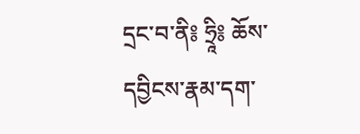དྲང་བ་ནི༔ ཧྲཱི༔ ཆོས་དབྱིངས་རྣམ་དག་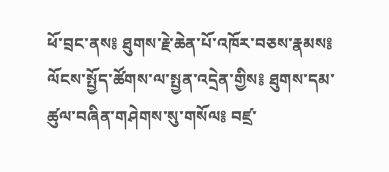ཕོ་བྲང་ནས༔ ཐུགས་རྗེ་ཆེན་པོ་འཁོར་བཅས་རྣམས༔ ལོངས་སྤྱོད་ཚོགས་ལ་སྤྱན་འདྲེན་གྱིས༔ ཐུགས་དམ་ཚུལ་བཞིན་གཤེགས་སུ་གསོལ༔ བཛྲ་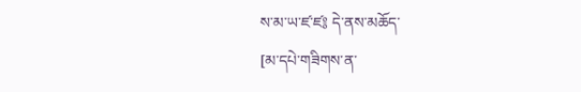ས་མ་ཡ་ཛ་ཛ༔ དེ་ནས་མཆོད་
[མ་དཔེ་གཟིགས་ན་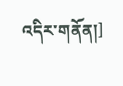འདིར་གནོན།]